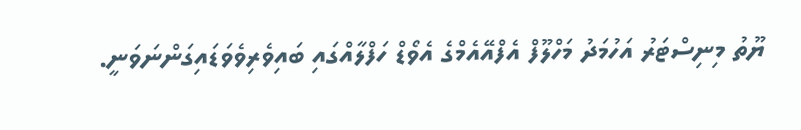ޔޫތު މިނިސްޓަރު އަހުމަދު މަހްލޫފް އެފްއޭއެމްގެ އެވޯޑް ހަފްލާއްގައި ބައިވެރިވެވަޑައިގަންނަވަނީ.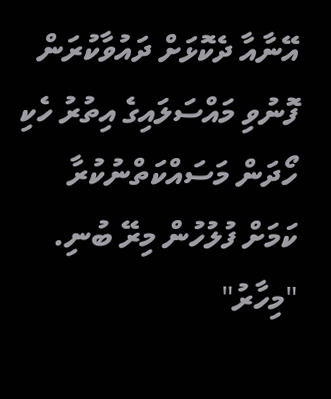އޭނާއާ ދެކޮޅަށް ދައުވާކުރަން ފޮނުވި މައްސަލައިގެ އިތުރު ހެކި ހޯދަން މަސައްކަތްނުކުރާ ކަމަށް ފުލުހުން މިރޭ ބުނި. "މިހާރު"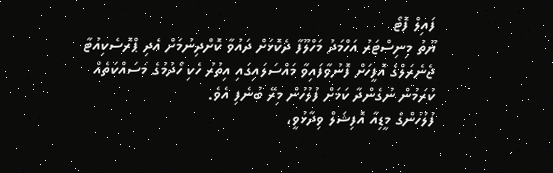ފައިލް ފޮޓޯ
ޔޫތު މިނިސްޓަރު އަހްމަދު މަހްލޫފާ ދެކޮޅަށް ދައުވާ ކޮށްދިނުމަށް އެދި ޕްރޮސެކިއުޓާ ޖެނެރަލްގެ އޮފީހަށް ފޮނުވާފައިވާ މައްސަލައިގައި އިތުރު ހެކި ހޯދުމުގެ މަސައްކަތެއް ކުރަމުން ނުގެންދާ ކަމަށް ފުލުހުން މިރޭ ބުނެފި އެވެ.
ފުލުހުންގެ މީޑިއާ އޮފިޝަލް ވިދާޅުވީ،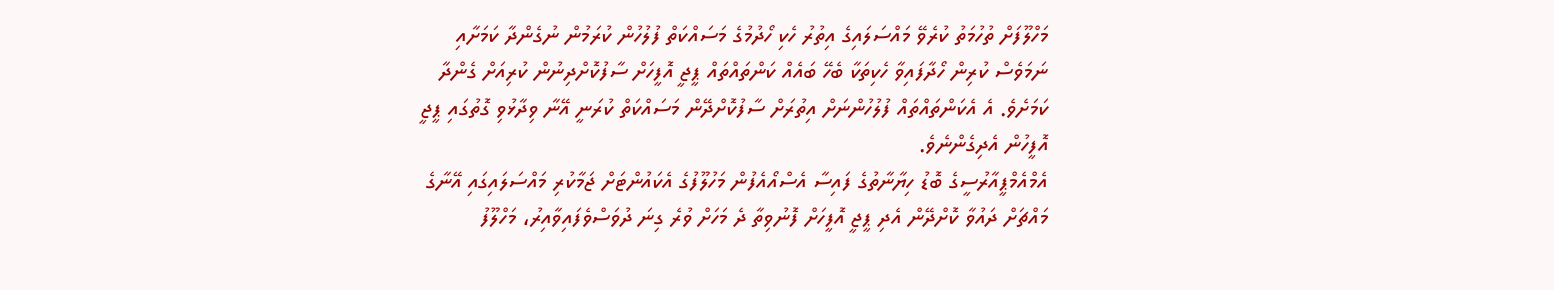މަހްލޫފަށް ތުހުމަތު ކުރެވޭ މައްސަލައިގެ އިތުރު ހެކި ހޯދުމުގެ މަސައްކަތް ފުލުހުން ކުރަމުން ނުގެންދާ ކަމަށާއި ނަމަވެސް ކުރިން ހޯދާފައިވާ ހެކިތަކާ ބެހޭ ބައެއް ކަންތައްތައް ޕީޖީ އޮފީހަށް ސާފުކޮށްދިނުން ކުރިއަށް ގެންދާ ކަމަށެވެ. އެ އެކަންތައްތައް ފުލުހުންނަށް އިތުރަށް ސާފުކޮށްދޭން މަސައްކަތް ކުރަނީ އޭނާ ވިދާޅުވި ގޮތުގައި ޕީޖީ އޮފީހުން އެދިގެންނެވެ.
އެމްއެމްޕީއާރުސީގެ ބޮޑު ހިޔާނާތުގެ ފައިސާ އެސްއޯއެފުން މަހުލޫފުގެ އެކައުންޓަށް ޖަމާކުރި މައްސަލައިގައި އޭނާގެ މައްޗަށް ދައުވާ ކޮށްދޭން އެދި ޕީޖީ އޮފީހަށް ފޮނުވިތާ ދެ މަހަށް ވުރެ ގިނަ ދުވަސްވެފައިވާއިރު، މަހްލޫފު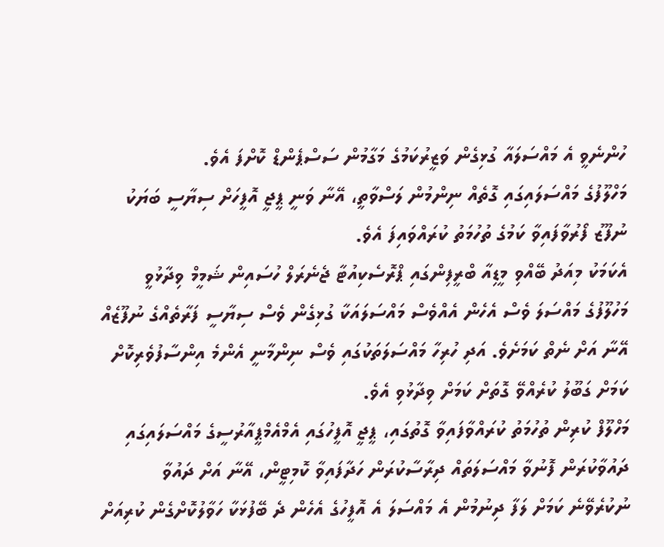ހުންނެވީ އެ މައްސަލައާ ގުޅިގެން ވަޒީރުކަމުގެ މަގާމުން ސަސްޕެންޑް ކޮށްފަ އެވެ.
މަހްލޫފުގެ މައްސަލައިގައި ގޮތެއް ނިންމުން ލަސްވާތީ، އޭނާ ވަނީ ޕީޖީ އޮފީހަށް ސިޔާސީ ބަޔަކު ނުފޫޒު ފޯރުވާފައިވާ ކަމުގެ ތުހުމަތު ކުރައްވައިފަ އެވެ.
އެކަމަކު މިއަދު ބޭއްވި މީޑިއާ ބްރީފިންގައި ޕްރޮސެކިއުޓާ ޖެނެރަލް ހުސައިން ޝަމީމް ވިދާޅުވީ މަހުލޫފުގެ މައްސަލަ ވެސް އެހެން އެއްވެސް މައްސަލައަކާ ގުޅިގެން ވެސް ސިޔާސީ ފަރާތެއްގެ ނުފޫޒެއް އޭނާ އަށް ނެތް ކަމަށެވެ. އަދި ހުރިހާ މައްސަލަތަކުގައި ވެސް ނިންމާނީ އެންމެ އިންސާފުވެރިކޮށް ކަމަށް ގަބޫލު ކުރެއްވޭ ގޮތަށް ކަމަށް ވިދާޅުވި އެވެ.
މަހްލޫފް ކުރިން ތުހުމަތު ކުރައްވާފައިވާ ގޮތުގައި، ޕީޖީ އޮފީހުގައި އެމްއެމްޕީއާރުސީގެ މައްސަލައިގައި ދައުވާކުރަން ފޮނުވާ މައްސަލަތައް ދިރާސާކުރަން ހަދާފައިވާ ކޮމިޓީން، އޭނާ އަށް ދައުވާ ނުކުރެވޭނެ ކަމަށް ލަފާ ދިނުމުން އެ މައްސަލަ އެ އޮފީހުގެ އެހެން ދެ ބޭފުޅަކާ ހަވާލުކޮށްގެން ކުރިއަށް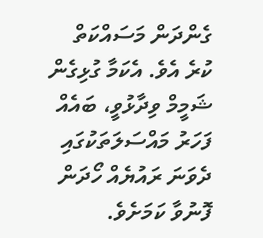ގެންދަން މަސައްކަތް ކުރެ އެވެ. އެކަމާ ގުޅިގެން ޝަމީމް ވިދާޅުވީ، ބައެއް ފަހަރު މައްސަލަތަކުގައި ދެވަނަ ރައުޔެއް ހޯދަން ފޮނުވާ ކަމަށެވެ.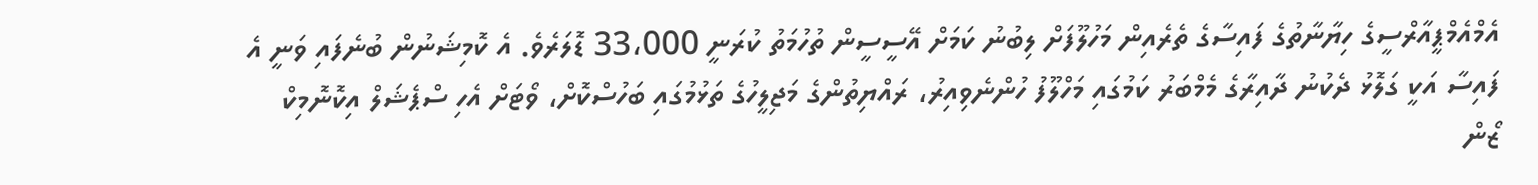އެމްއެމްޕީއާރްސީގެ ހިޔާނާތުގެ ފައިސާގެ ތެރެއިން މަހުލޫފަށް ލިބުނު ކަމަށް އޭސީސީން ތުހުމަތު ކުރަނީ 33،000 ޑޮލަރެވެ. އެ ކޮމިޝަނުން ބުނެފައި ވަނީ އެ ފައިސާ އަކީ ގަލޮޅު ދެކުނު ދާއިރާގެ މެމްބަރު ކަމުގައި މަހްލޫފު ހުންނެވިއިރު، ރައްޔިތުންގެ މަޖިލީހުގެ ތަޅުމުގައި ބަހުސްކޮށް، ވޯޓަށް އެހި ސްޕެޝަލް އިކޮނޮމިކް ޒޯން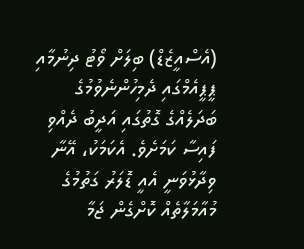(އެސްއީޒެޑް) ބިލަށް ވޯޓު ދިނުމާއި ޕީޕީއެމްގައި ދެމިހުންނެވުމުގެ ބަދަލެއްގެ ގޮތުގައި އަދީބު ދެއްވި ފައިސާ ކަމަށެވެ. އެކަމަކު، އޭނާ ވިދާޅުވަނީ އެއީ ޑޮލަރު ގަތުމުގެ މުއާމަލާތެއް ކޮށްގެން ޖަމާ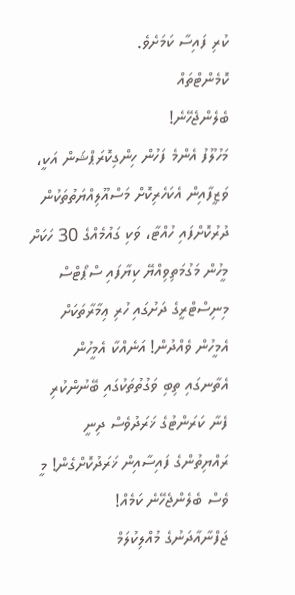ކުރި ފައިސާ ކަމަށެވެ.
ކޮމެންޓްތައް
ބެލެންޖެހޭނެ!
މަހުލޫފު އެންމެ ފަހުން ހިންގިކޮރަޕްޝަން އަކީ، ވަޒީފާއިން އެކަހެރިކޮށް މަސްއޫލިއްޔަތުތަކުން ދުރުކޮށްފައި ހުއްޓާ، ވަކި ގައުމެއްގެ 30 ހަކަށް މީހުން މަގުމަތިވިއްޔޭ ކިޔާފައި ސްޕޯޓްސް މިނިސްޓްރީގެ ދަށުގައި ހުރި ޢިމާރާތަކަށް އެމީހުން ވެއްދުން! އަނެއްކާ އެމީހުން އެތާނގައި ތިބި ވަގުތުތަކުގައި ބޭނުންކުރި ފެނާ ކަރަންޓުގެ ޚަރަދުވެސް ދިނީ ރައްޔިތުންގެ ފައިސާއިން ޚަރަދުކޮށްގެން! މީ ވެސް ބެލެންޖެހޭނެ ކަމެއް!
ޖަފްނާއާދަނުގެ މުއްލިކުލަމް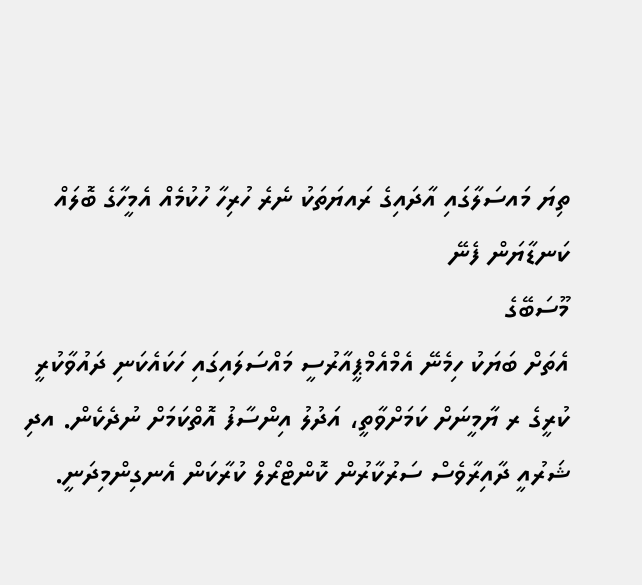ތިޔަ މައސަލާގައި އާދައިގެ ރައޔަތަކު ނެރެ ހުރިހާ ހުކުމެއް އެމީހާގެ ބޮލައް ކަނޑާޔަން ފެނޭ
މޫސަބޭގެ
އެތަށް ބަޔަކު ހިމެނޭ އެމްއެމްޕީއާރުސީ މައްސަލައިގައި ހަކައެކަނި ދައުވާކުރީ ކުރީގެ ރ ޔާމީނަށް ކަމަށްވާތީ، އަދުލު އިންސާފު އޮތްކަމަށް ނުދެކެން. އދި ޝަރުއީ ދާއިރާވެސް ސަރުކާރުން ކޮންޓްރޯލް ކުރާކަން އެނގިންމިދަނީ.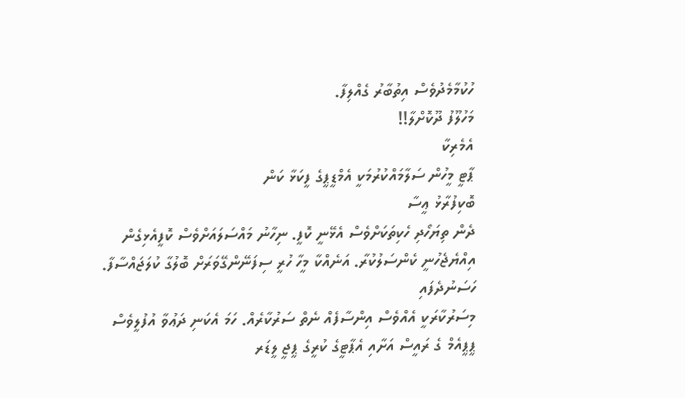ހުކުމާމެދުވެސް އިތުބާރު ގެއްލިފާ.
މަހުލޫފު ދޫކޮށްލާ!!
އެމެރިކާ
ޕާޓީ މީހުން ސަލާމައްކުރުމަކީ އެމްޑީޕީގެ ފީކަޅާ ކަން
ބޮކިފުރާޅު ޢީސާ
ދެން ތިޔަހޯދި ހެކިތަކަށްވެސް އެޅޭނީ ކޮފީ. ނިހާނު މައްސަލައަށްވެސް ކޮފީއެޅިގެން އިއްޔެޖެހުނީ ކެންސަލުކުރާ. އަނެއްކާ މީހާ ހުރީ ސިފަނޭންގޭވަރަށް ބޮލުގާ ކުލަޖައްސާފާ.
ހަސަނުދެފައި
މިސަރުކާރަކީ އެއްވެސް އިންސާފެއް ނެތް ސަރުކާރެއް. ހަމަ އެކަނި ދަޢުވާ އުފުލީވެސް ޕީޕީއެމް ގެ ރައީސް އަށާއި އެޕާޓީގެ ކުރީގެ ޕީޖީ ލީޑަރ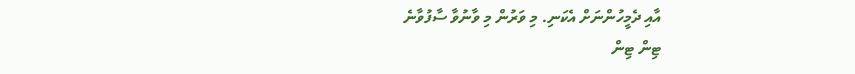އާއި ދެމީހުންނަށް އެކަނި. މި ވަރުން މި ވާނުވާ ސާފުވާނެ
ޓިން ޓިން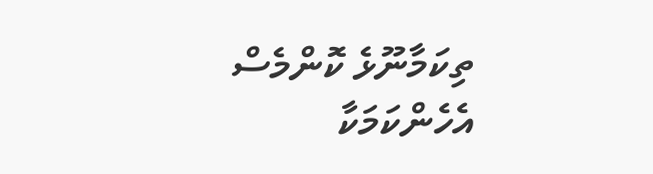ތިކަމާނޫޅެ ކޮންމެސް އެހެންކަމަކާ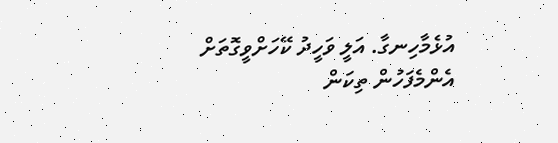އުޅެމާހިނގާ. އަލީ ވަހީދު ކޭހަށްވީގޮތަށް އެންމެފަހުން ތިކަން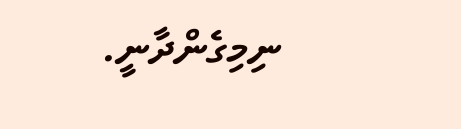ނިމިގެންދާނީ.